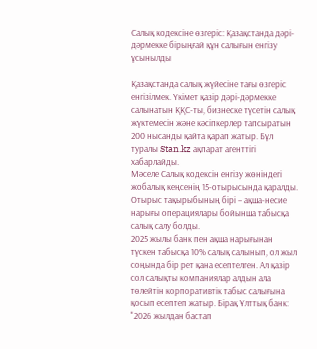Салық кодексіне өзгеріс: Қазақстанда дәрі-дәрмекке бірыңғай құн салығын енгізу ұсынылды

Қазақстанда салық жүйесіне тағы өзгеріс енгізілмек. Үкімет қазір дәрі-дәрмекке салынатын ҚҚС-ты, бизнеске түсетін салық жүктемесін және кәсіпкерлер тапсыратын 200 нысанды қайта қарап жатыр. Бұл туралы Stan.kz ақпарат агенттігі хабарлайды.
Мәселе Салық кодексін енгізу жөніндегі жобалық кеңсенің 15-отырысында қаралды. Отырыс тақырыбының бірі – ақша-несие нарығы операциялары бойынша табысқа салық салу болды.
2025 жылы банк пен ақша нарығынан түскен табысқа 10% салық салынып, ол жыл соңында бір рет қана есептелген. Ал қазір сол салықты компаниялар алдын ала төлейтін корпоративтік табыс салығына қосып есептеп жатыр. Бірақ Ұлттық банк: "2026 жылдан бастап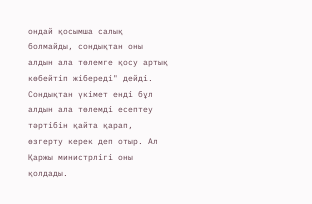ондай қосымша салық болмайды, сондықтан оны алдын ала төлемге қосу артық көбейтіп жібереді" дейді. Сондықтан үкімет енді бұл алдын ала төлемді есептеу тәртібін қайта қарап, өзгерту керек деп отыр. Ал Қаржы министрлігі оны қолдады.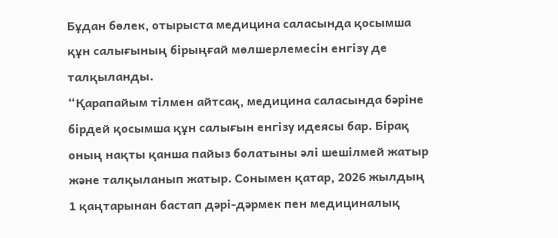Бұдан бөлек, отырыста медицина саласында қосымша құн салығының бірыңғай мөлшерлемесін енгізу де талқыланды.
“Қарапайым тілмен айтсақ, медицина саласында бәріне бірдей қосымша құн салығын енгізу идеясы бар. Бірақ оның нақты қанша пайыз болатыны әлі шешілмей жатыр және талқыланып жатыр. Сонымен қатар, 2026 жылдың 1 қаңтарынан бастап дәрі-дәрмек пен медициналық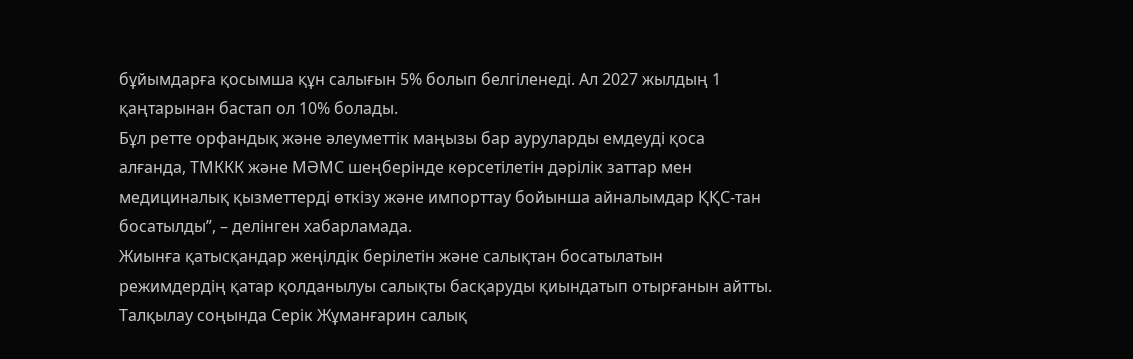бұйымдарға қосымша құн салығын 5% болып белгіленеді. Ал 2027 жылдың 1 қаңтарынан бастап ол 10% болады.
Бұл ретте орфандық және әлеуметтік маңызы бар ауруларды емдеуді қоса алғанда, ТМККК және МӘМС шеңберінде көрсетілетін дәрілік заттар мен медициналық қызметтерді өткізу және импорттау бойынша айналымдар ҚҚС-тан босатылды”, – делінген хабарламада.
Жиынға қатысқандар жеңілдік берілетін және салықтан босатылатын режимдердің қатар қолданылуы салықты басқаруды қиындатып отырғанын айтты. Талқылау соңында Серік Жұманғарин салық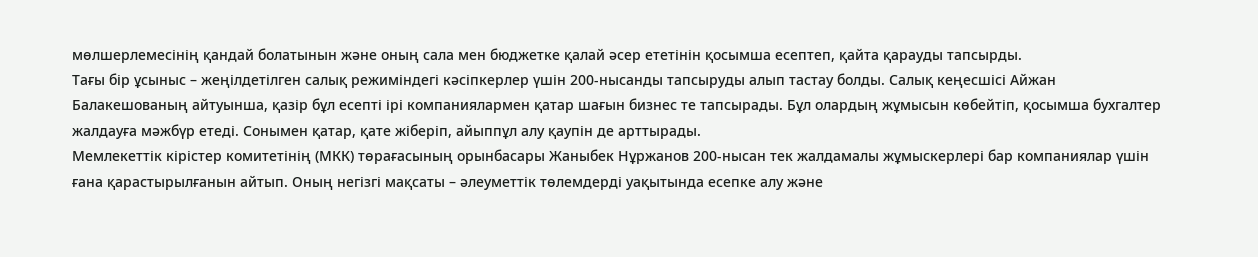мөлшерлемесінің қандай болатынын және оның сала мен бюджетке қалай әсер ететінін қосымша есептеп, қайта қарауды тапсырды.
Тағы бір ұсыныс – жеңілдетілген салық режиміндегі кәсіпкерлер үшін 200-нысанды тапсыруды алып тастау болды. Салық кеңесшісі Айжан Балакешованың айтуынша, қазір бұл есепті ірі компаниялармен қатар шағын бизнес те тапсырады. Бұл олардың жұмысын көбейтіп, қосымша бухгалтер жалдауға мәжбүр етеді. Сонымен қатар, қате жіберіп, айыппұл алу қаупін де арттырады.
Мемлекеттік кірістер комитетінің (МКК) төрағасының орынбасары Жаныбек Нұржанов 200-нысан тек жалдамалы жұмыскерлері бар компаниялар үшін ғана қарастырылғанын айтып. Оның негізгі мақсаты – әлеуметтік төлемдерді уақытында есепке алу және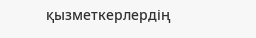қызметкерлердің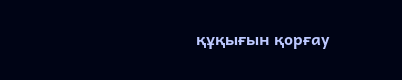құқығын қорғау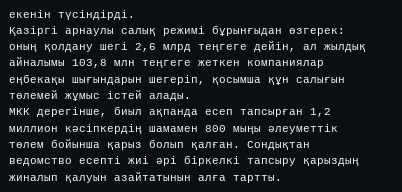екенін түсіндірді.
Қазіргі арнаулы салық режимі бұрынғыдан өзгерек: оның қолдану шегі 2,6 млрд теңгеге дейін, ал жылдық айналымы 103,8 млн теңгеге жеткен компаниялар еңбекақы шығындарын шегеріп, қосымша құн салығын төлемей жұмыс істей алады.
МКК дерегінше, биыл ақпанда есеп тапсырған 1,2 миллион кәсіпкердің шамамен 800 мыңы әлеуметтік төлем бойынша қарыз болып қалған. Сондықтан ведомство есепті жиі әрі біркелкі тапсыру қарыздың жиналып қалуын азайтатынын алға тартты.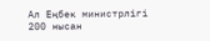Ал Еңбек министрлігі 200 нысан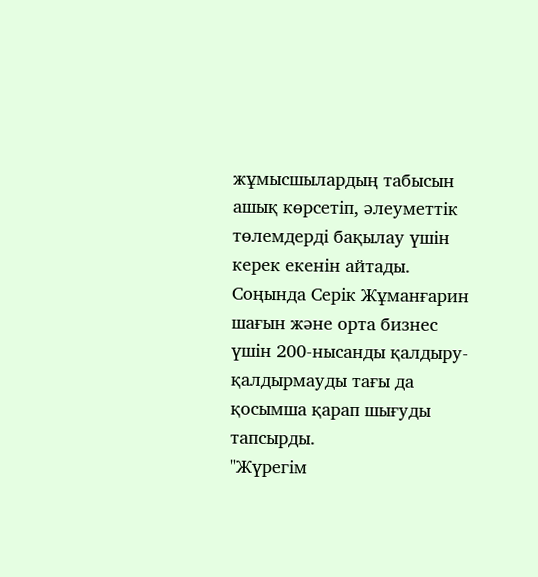жұмысшылардың табысын ашық көрсетіп, әлеуметтік төлемдерді бақылау үшін керек екенін айтады.
Соңында Серік Жұманғарин шағын және орта бизнес үшін 200-нысанды қалдыру-қалдырмауды тағы да қосымша қарап шығуды тапсырды.
"Жүрегім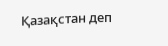Қазақстан деп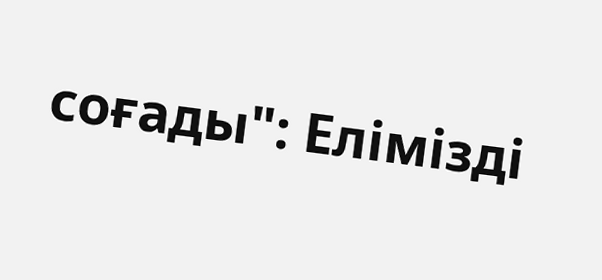соғады": Елімізді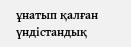ұнатып қалған үндістандық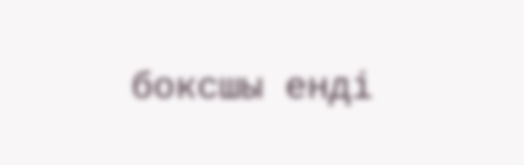боксшы енді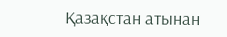Қазақстан атынан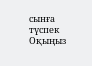сынға түспек
Оқыңыз